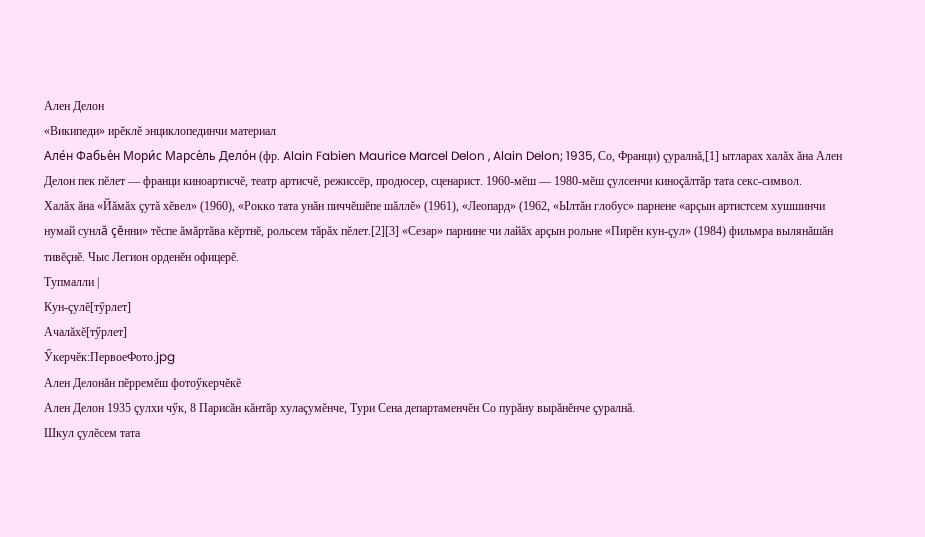Ален Делон
«Википеди» ирĕклĕ энциклопединчи материал
Але́н Фабье́н Мори́с Марсе́ль Дело́н (фр. Alain Fabien Maurice Marcel Delon , Alain Delon; 1935, Со, Франци) çуралнă,[1] ытларах халăх ăна Ален Делон пек пĕлет — франци киноартисчĕ, театр артисчĕ, режиссёр, продюсер, сценарист. 1960-мĕш — 1980-мĕш çулсенчи киноçăлтăр тата секс-символ.
Халăх ăна «Йăмăх çутă хĕвел» (1960), «Рокко тата унăн пиччĕшĕпе шăллĕ» (1961), «Леопард» (1962, «Ылтăн глобус» парнене «арçын артистсем хушшинчи нумай сунлă çĕнни» тĕспе ăмăртăва кĕртнĕ, рольсем тăрăх пĕлет.[2][3] «Сезар» парнине чи лайăх арçын рольне «Пирĕн кун-çул» (1984) фильмра вылянăшăн тивĕçнĕ. Чыс Легион орденĕн офицерĕ.
Тупмалли |
Кун-çулĕ[тӳрлет]
Ачалăхĕ[тӳрлет]
Ӳкерчĕк:ПервоеФото.jpg
Ален Делонăн пĕрремĕш фотоӳкерчĕкĕ
Ален Делон 1935 çулхи чӳк, 8 Парисăн кăнтăр хулаçумĕнче, Тури Сена департаменчĕн Со пурăну вырăнĕнче çуралнă.
Шкул çулĕсем тата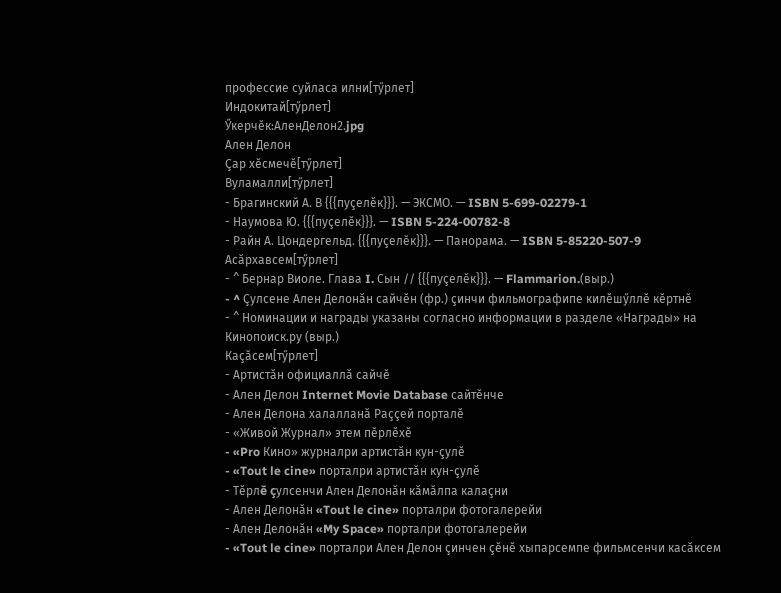профессие суйласа илни[тӳрлет]
Индокитай[тӳрлет]
Ӳкерчĕк:АленДелон2.jpg
Ален Делон
Çар хĕсмечĕ[тӳрлет]
Вуламалли[тӳрлет]
- Брагинский А. В {{{пуçелĕк}}}. — ЭКСМО. — ISBN 5-699-02279-1
- Наумова Ю. {{{пуçелĕк}}}. — ISBN 5-224-00782-8
- Райн А. Цондергельд. {{{пуçелĕк}}}. — Панорама. — ISBN 5-85220-507-9
Асăрхавсем[тӳрлет]
- ^ Бернар Виоле. Глава I. Сын // {{{пуçелĕк}}}. — Flammarion.(выр.)
- ^ Çулсене Ален Делонăн сайчĕн (фр.) çинчи фильмографипе килĕшӳллĕ кĕртнĕ
- ^ Номинации и награды указаны согласно информации в разделе «Награды» на Кинопоиск.ру (выр.)
Каçăсем[тӳрлет]
- Артистăн официаллă сайчĕ
- Ален Делон Internet Movie Database сайтĕнче
- Ален Делона халалланă Раççей порталĕ
- «Живой Журнал» этем пĕрлĕхĕ
- «Pro Кино» журналри артистăн кун-çулĕ
- «Tout le cine» порталри артистăн кун-çулĕ
- Тĕрлĕ çулсенчи Ален Делонăн кăмăлпа калаçни
- Ален Делонăн «Tout le cine» порталри фотогалерейи
- Ален Делонăн «My Space» порталри фотогалерейи
- «Tout le cine» порталри Ален Делон çинчен çĕнĕ хыпарсемпе фильмсенчи касăксем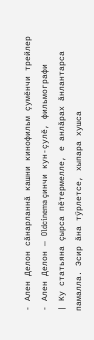- Ален Делон сăнарланнă кашни кинофильм çумĕнчи трейлер
- Ален Делон — Oldcinema çинчи кун-çулĕ, фильмографи
| Ку статьяна çырса пĕтермелле, е анлăрах ăнлантарса памалла. Эсир ăна тӳрлетсе, хыпара хушса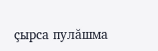çырса пулăшма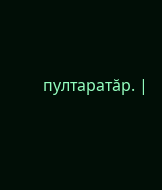пултаратăр. |